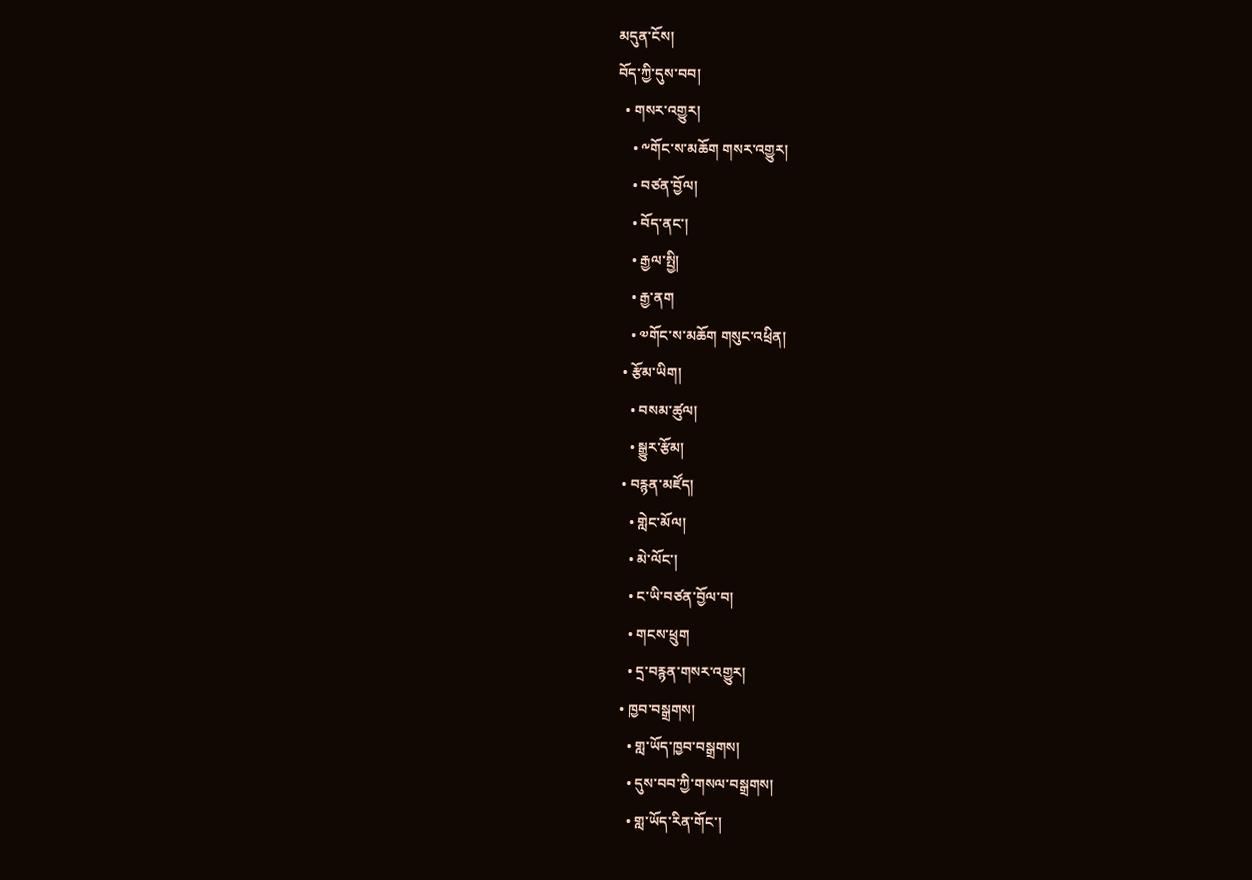མདུན་ངོས།
བོད་ཀྱི་དུས་བབ།
  • གསར་འགྱུར།
    • ༸གོང་ས་མཆོག གསར་འགྱུར།
    • བཙན་བྱོལ།
    • བོད་ནང་།
    • རྒྱལ་སྤྱི།
    • རྒྱ་ནག
    • ༧གོང་ས་མཆོག གསུང་འཕྲིན།
  • རྩོམ་ཡིག།
    • བསམ་ཚུལ།
    • སྒྱུར་རྩོམ།
  • བརྙན་མཛོད།
    • གླེང་མོལ།
    • མེ་ལོང་།
    • ང་ཡི་བཙན་བྱོལ་བ།
    • གངས་ཕྲུག
    • དྲ་བརྙན་གསར་འགྱུར།
  • ཁྱབ་བསྒྲགས།
    • གླ་ཡོད་ཁྱབ་བསྒྲགས།
    • དུས་བབ་ཀྱི་གསལ་བསྒྲགས།
    • གླ་ཡོད་རིན་གོང་།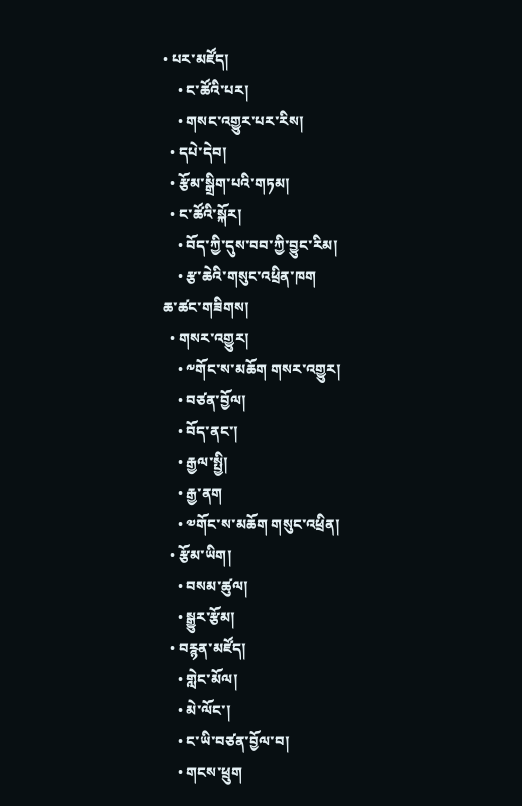• པར་མཛོད།
    • ང་ཚོའི་པར།
    • གསང་འགྱུར་པར་རིས།
  • དཔེ་དེབ།
  • རྩོམ་སྒྲིག་པའི་གཏམ།
  • ང་ཚོའི་སྐོར།
    • བོད་ཀྱི་དུས་བབ་ཀྱི་བྱུང་རིམ།
    • རྩ་ཆེའི་གསུང་འཕྲིན་ཁག
ཆ་ཚང་གཟིགས།
  • གསར་འགྱུར།
    • ༸གོང་ས་མཆོག གསར་འགྱུར།
    • བཙན་བྱོལ།
    • བོད་ནང་།
    • རྒྱལ་སྤྱི།
    • རྒྱ་ནག
    • ༧གོང་ས་མཆོག གསུང་འཕྲིན།
  • རྩོམ་ཡིག།
    • བསམ་ཚུལ།
    • སྒྱུར་རྩོམ།
  • བརྙན་མཛོད།
    • གླེང་མོལ།
    • མེ་ལོང་།
    • ང་ཡི་བཙན་བྱོལ་བ།
    • གངས་ཕྲུག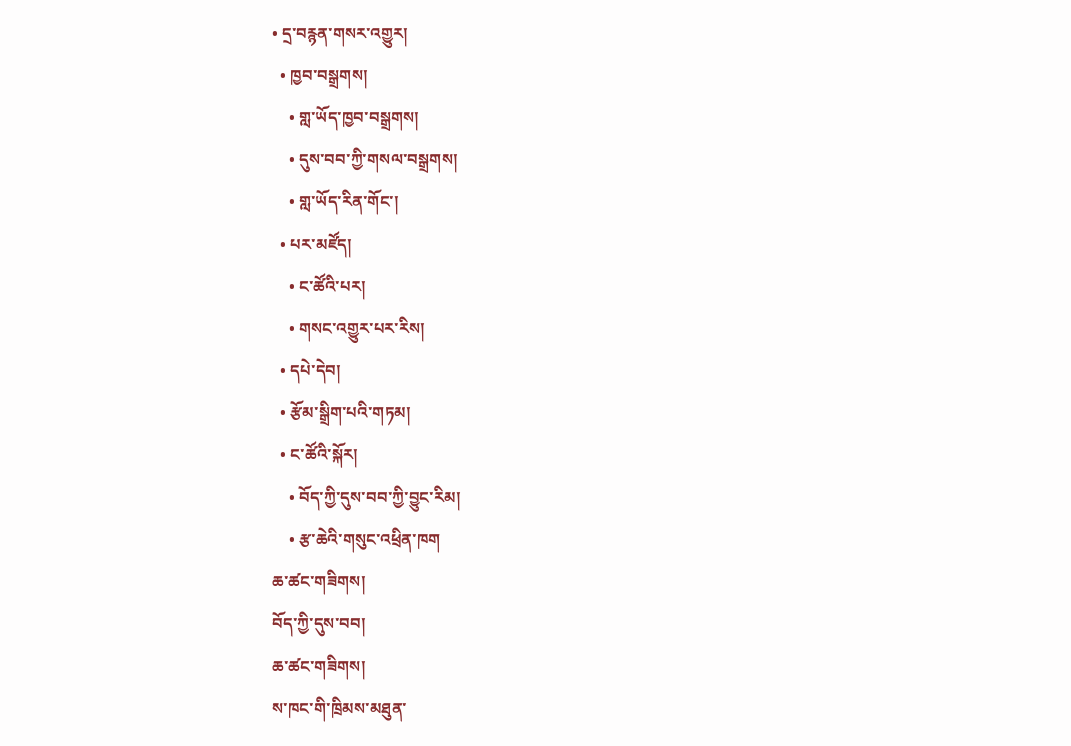• དྲ་བརྙན་གསར་འགྱུར།
  • ཁྱབ་བསྒྲགས།
    • གླ་ཡོད་ཁྱབ་བསྒྲགས།
    • དུས་བབ་ཀྱི་གསལ་བསྒྲགས།
    • གླ་ཡོད་རིན་གོང་།
  • པར་མཛོད།
    • ང་ཚོའི་པར།
    • གསང་འགྱུར་པར་རིས།
  • དཔེ་དེབ།
  • རྩོམ་སྒྲིག་པའི་གཏམ།
  • ང་ཚོའི་སྐོར།
    • བོད་ཀྱི་དུས་བབ་ཀྱི་བྱུང་རིམ།
    • རྩ་ཆེའི་གསུང་འཕྲིན་ཁག
ཆ་ཚང་གཟིགས།
བོད་ཀྱི་དུས་བབ།
ཆ་ཚང་གཟིགས།
ས་ཁང་གི་ཁྲིམས་མཐུན་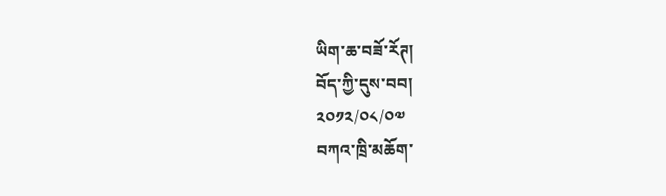ཡིག་ཆ་བཟོ་རོཊ།
བོད་ཀྱི་དུས་བབ།
༢༠༡༢/༠༨/༠༧
བཀའ་ཁྲི་མཆོག་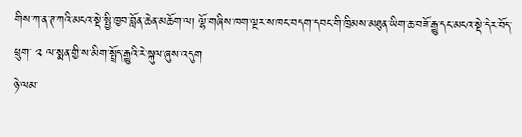གིས་ཀ་ན་ཊ་ཀའི་མངའ་སྡེ་སྤྱི་ཁྱབ་བློན་ཆེན་མཆོག་ལ། ལྷོ་གཞིས་ཁག་ལྔར་ས་ཁང་བདག་དབང་གི་ཁྲིམས་མཐུན་ཡིག་ཆ་བཟོ་རྒྱུ་དང་མངའ་སྡེ་དེར་བོད་ཕྲུག་ ༢ ལ་སྨན་གྱི་ས་མིག་སྤྲོད་རྒྱུའི་རེ་སྐུལ་ཞུས་འདུག
ཉེ་ལམ་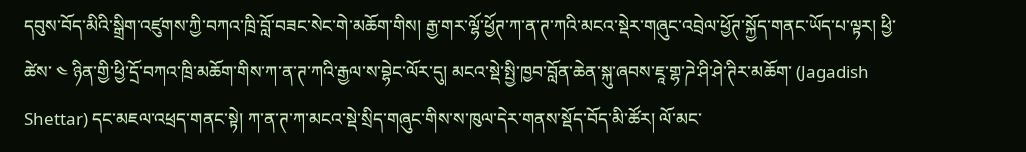དབུས་བོད་མིའི་སྒྲིག་འཛུགས་ཀྱི་བཀའ་ཁྲི་བློ་བཟང་སེང་གེ་མཆོག་གིས། རྒྱ་གར་ལྷོ་ཕྱོཊ་ཀ་ན་ཊ་ཀའི་མངའ་སྡེར་གཞུང་འབྲེལ་ཕྱོཊ་སྐྱོད་གནང་ཡོད་པ་ལྟར། ཕྱི་ཚེས་ ༤ ཉིན་གྱི་ཕྱི་དྲོ་བཀའ་ཁྲི་མཆོག་གིས་ཀ་ན་ཊ་ཀའི་རྒྱལ་ས་བྷེང་ལོར་དུ། མངའ་སྡེ་སྤྱི་ཁྱབ་བློན་ཆེན་སྐུ་ཞབས་ཇཱ་གྷ་ཌེ་ཤི་ཤེ་ཊིར་མཆོག་ (Jagadish Shettar) དང་མཇལ་འཕྲད་གནང་སྟེ། ཀ་ན་ཊ་ཀ་མངའ་སྡེ་སྲིད་གཞུང་གིས་ས་ཁུལ་དེར་གནས་སྡོད་བོད་མི་ཚོར། ལོ་མང་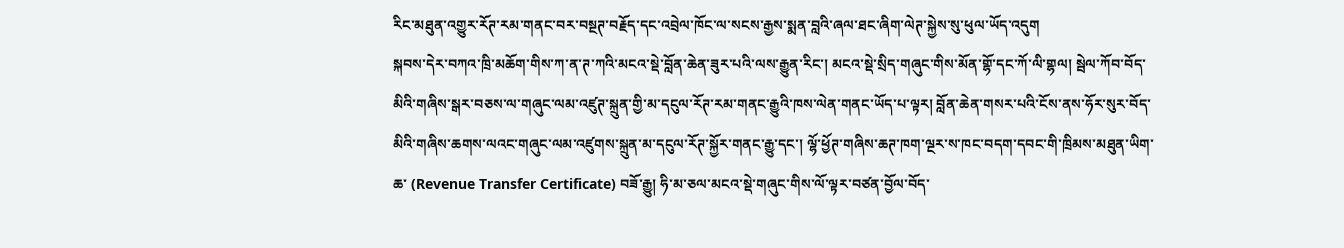རིང་མཐུན་འགྱུར་རོཊ་རམ་གནང་བར་བསྔཊ་བརྗོད་དང་འབྲེལ་ཁོང་ལ་སངས་རྒྱས་སྨན་བླའི་ཞལ་ཐང་ཞིག་ལེཊ་སྐྱེས་སུ་ཕུལ་ཡོད་འདུག
སྐབས་དེར་བཀའ་ཁྲི་མཆོག་གིས་ཀ་ན་ཊ་ཀའི་མངའ་སྡེ་བློན་ཆེན་ཟུར་པའི་ལས་རྒྱུན་རིང་། མངའ་སྡེ་སྲིད་གཞུང་གིས་མོན་གྷོ་དང་ཀོ་ལི་གྷལ། སྦེལ་ཀོབ་བོད་མིའི་གཞིས་སྒར་བཅས་ལ་གཞུང་ལམ་འཛུཊ་སྐྲུན་གྱི་མ་དངུལ་རོཊ་རམ་གནང་རྒྱུའི་ཁས་ལེན་གནང་ཡོད་པ་ལྟར། བློན་ཆེན་གསར་པའི་ངོས་ནས་ཧོར་སུར་བོད་མིའི་གཞིས་ཆགས་ལའང་གཞུང་ལམ་འཛུགས་སྐྲུན་མ་དངུལ་རོཊ་སྐྱོར་གནང་རྒྱུ་དང་། ལྷོ་ཕྱོཊ་གཞིས་ཆཊ་ཁག་ལྔར་ས་ཁང་བདག་དབང་གི་ཁྲིམས་མཐུན་ཡིག་ཆ་ (Revenue Transfer Certificate) བཟོ་རྒྱུ། ཧི་མ་ཅལ་མངའ་སྡེ་གཞུང་གིས་ལོ་ལྟར་བཙན་བྱོལ་བོད་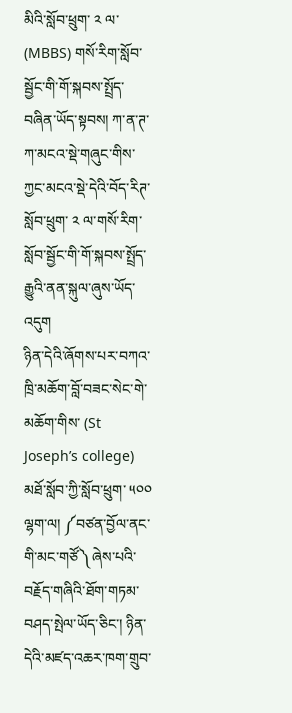མིའི་སློབ་ཕྲུག་ ༢ ལ་ (MBBS) གསོ་རིག་སློབ་སྦྱོང་གི་གོ་སྐབས་སྤྲོད་བཞིན་ཡོད་སྟབས། ཀ་ན་ཊ་ཀ་མངའ་སྡེ་གཞུང་གིས་ཀྱང་མངའ་སྡེ་དེའི་བོད་རིཊ་སློབ་ཕྲུག་ ༢ ལ་གསོ་རིག་སློབ་སྦྱོང་གི་གོ་སྐབས་སྤྲོད་རྒྱུའི་ནན་སྐུལ་ཞུས་ཡོད་འདུག
ཉིན་དེའི་ཞོགས་པར་བཀའ་ཁྲི་མཆོག་བློ་བཟང་སེང་གེ་མཆོག་གིས་ (St Joseph’s college) མཐོ་སློབ་ཀྱི་སློབ་ཕྲུག་ ༥༠༠ ལྷག་ལ། ༼བཙན་བྱོལ་ནང་གི་མང་གཙོ༽ ཞེས་པའི་བརྗོད་གཞིའི་ཐོག་གཏམ་བཤད་སྤེལ་ཡོད་ཅིང་། ཉིན་དེའི་མཛད་འཆར་ཁག་གྲུབ་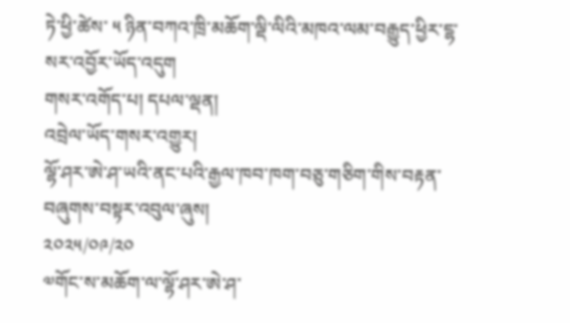ཏེ་ཕྱི་ཚེས་ ༥ ཉིན་བཀའ་ཁྲི་མཆོག་ལྡི་ལིའི་མཁའ་ལམ་བརྒྱུད་ཕྱིར་ངྷ་སར་འབྱོར་ཡོད་འདུག
གསར་འགོད་པ། དཔལ་ལྡན།
འབྲེལ་ཡོད་གསར་འགྱུར།
ལྷོ་ཤར་ཨེ་ཤ་ཡའི་ནང་པའི་རྒྱལ་ཁབ་ཁག་བཅུ་གཅིག་གིས་བརྟན་བཞུགས་བསྟར་འབུལ་ཞུས།
༢༠༢༥/༠༩/༢༠
༧གོང་ས་མཆོག་ལ་ལྷོ་ཤར་ཨེ་ཤ་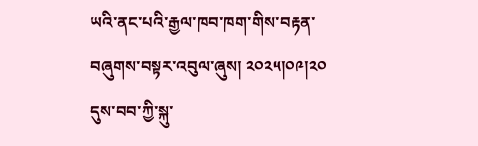ཡའི་ནང་པའི་རྒྱལ་ཁབ་ཁག་གིས་བརྟན་བཞུགས་བསྟར་འབུལ་ཞུས། ༢༠༢༥།༠༩།༢༠ དུས་བབ་ཀྱི་སྐུ་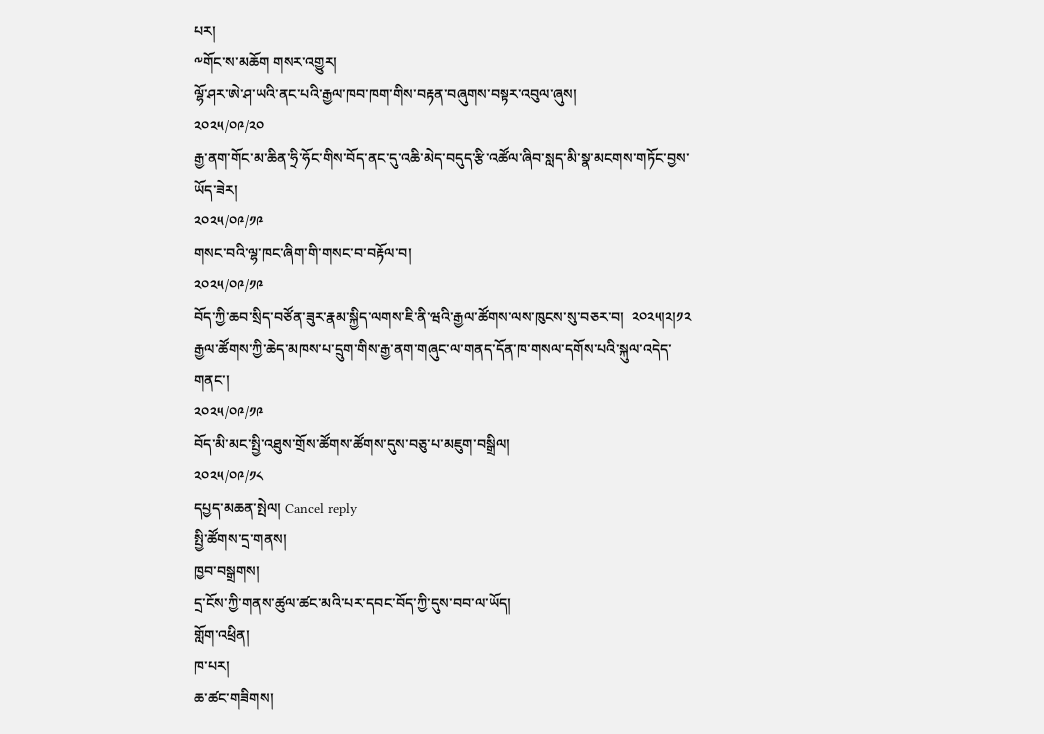པར།
༸གོང་ས་མཆོག གསར་འགྱུར།
ལྷོ་ཤར་ཨེ་ཤ་ཡའི་ནང་པའི་རྒྱལ་ཁབ་ཁག་གིས་བརྟན་བཞུགས་བསྟར་འབུལ་ཞུས།
༢༠༢༥/༠༩/༢༠
རྒྱ་ནག་གོང་མ་ཆིན་ཧྲི་ཧོང་གིས་བོད་ནང་དུ་འཆི་མེད་བདུད་རྩི་འཚོལ་ཞིབ་སླད་མི་སྣ་མངགས་གཏོང་བྱས་ཡོད་ཟེར།
༢༠༢༥/༠༩/༡༩
གསང་བའི་ལྷ་ཁང་ཞིག་གི་གསང་བ་བརྟོལ་བ།
༢༠༢༥/༠༩/༡༩
བོད་ཀྱི་ཆབ་སྲིད་བཙོན་ཟུར་རྣམ་སྐྱིད་ལགས་ཇི་ནི་ཝའི་རྒྱལ་ཚོགས་ལས་ཁུངས་སུ་བཅར་བ།  ༢༠༢༥།༢།༡༢
རྒྱལ་ཚོགས་ཀྱི་ཆེད་མཁས་པ་དྲུག་གིས་རྒྱ་ནག་གཞུང་ལ་གནད་དོན་ཁ་གསལ་དགོས་པའི་སྐུལ་འདེད་གནང་།
༢༠༢༥/༠༩/༡༩
བོད་མི་མང་སྤྱི་འཐུས་གྲོས་ཚོགས་ཚོགས་དུས་བཅུ་པ་མཇུག་བསྒྲིལ།
༢༠༢༥/༠༩/༡༨
དཔྱད་མཆན་སྤེལ། Cancel reply
སྤྱི་ཚོགས་དྲ་གནས།
ཁྱབ་བསྒྲགས།
དྲ་ངོས་ཀྱི་གནས་ཚུལ་ཚང་མའི་པར་དབང་བོད་ཀྱི་དུས་བབ་ལ་ཡོད།
གློག་འཕྲིན།
ཁ་པར།
ཆ་ཚང་གཟིགས།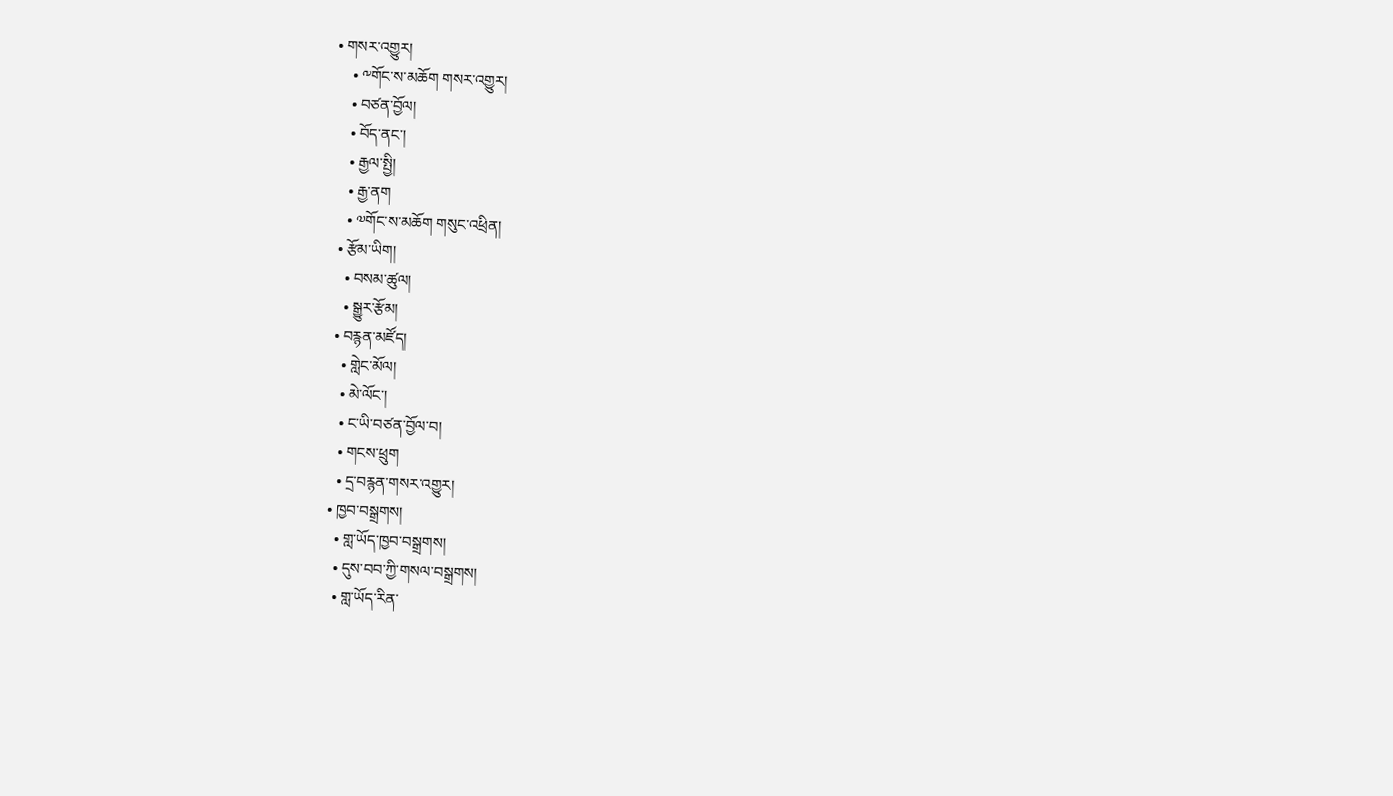• གསར་འགྱུར།
    • ༸གོང་ས་མཆོག གསར་འགྱུར།
    • བཙན་བྱོལ།
    • བོད་ནང་།
    • རྒྱལ་སྤྱི།
    • རྒྱ་ནག
    • ༧གོང་ས་མཆོག གསུང་འཕྲིན།
  • རྩོམ་ཡིག།
    • བསམ་ཚུལ།
    • སྒྱུར་རྩོམ།
  • བརྙན་མཛོད།
    • གླེང་མོལ།
    • མེ་ལོང་།
    • ང་ཡི་བཙན་བྱོལ་བ།
    • གངས་ཕྲུག
    • དྲ་བརྙན་གསར་འགྱུར།
  • ཁྱབ་བསྒྲགས།
    • གླ་ཡོད་ཁྱབ་བསྒྲགས།
    • དུས་བབ་ཀྱི་གསལ་བསྒྲགས།
    • གླ་ཡོད་རིན་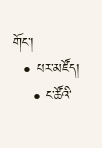གོང་།
  • པར་མཛོད།
    • ང་ཚོའི་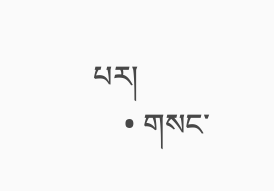པར།
    • གསང་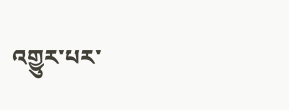འགྱུར་པར་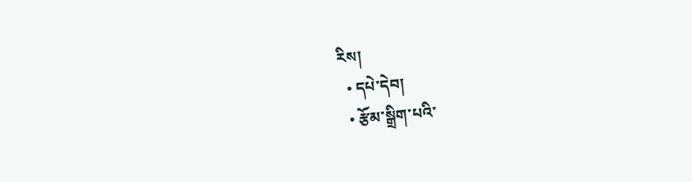རིས།
  • དཔེ་དེབ།
  • རྩོམ་སྒྲིག་པའི་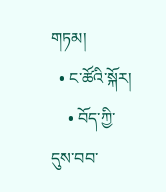གཏམ།
  • ང་ཚོའི་སྐོར།
    • བོད་ཀྱི་དུས་བབ་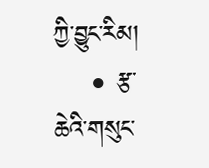ཀྱི་བྱུང་རིམ།
    • རྩ་ཆེའི་གསུང་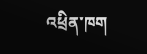འཕྲིན་ཁག